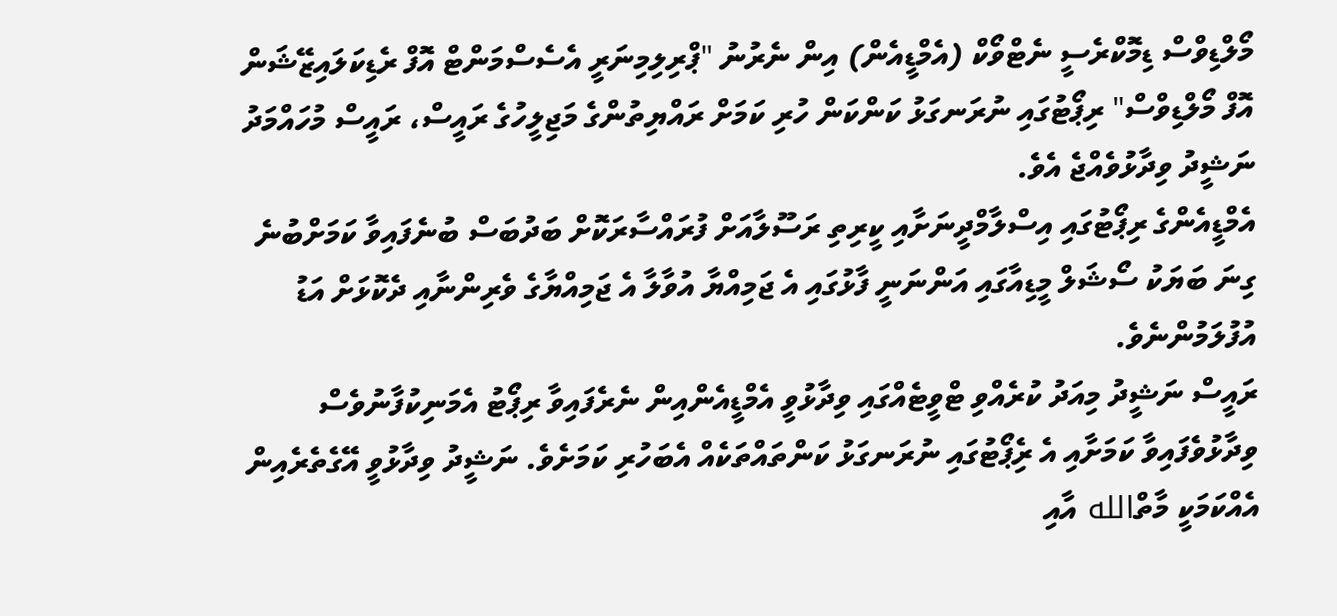މޯލްޑިވްސް ޑިމޮކްރެސީ ނެޓްވޯކް (އެމްޑީއެން) އިން ނެރުނު "ޕްރިލިމިނަރީ އެސެސްމަންޓް އޮފް ރެޑިކަލައިޒޭޝަން އޮފް މޯލްޑިވްސް" ރިޕޯޓުގައި ނުރަނގަޅު ކަންކަން ހުރި ކަމަށް ރައްޔިތުންގެ މަޖިލީހުގެ ރައީސް، ރައީސް މުހައްމަދު ނަޝީދު ވިދާޅުވެއްޖެ އެވެ.
އެމްޑީއެންގެ ރިޕޯޓުގައި އިސްލާމްދީނަށާއި ކީރިތި ރަސޫލާއަށް ފުރައްސާރަކޮށް ބަދުބަސް ބުނެފައިވާ ކަމަށްބުނެ ގިނަ ބަޔަކު ސޯޝަލް މީޑިއާގައި އަންނަނީ ފާޅުގައި އެ ޖަމިއްޔާ އުވާލާ އެ ޖަމިއްޔާގެ ވެރިންނާއި ދެކޮޅަށް އަޑު އުފުލަމުންނެވެ.
ރައީސް ނަޝީދު މިއަދު ކުރެއްވި ޓްވީޓެއްގައި ވިދާޅުވީ އެމްޑީއެންއިން ނެރެފައިވާ ރިޕޯޓު އެމަނިކުފާނުވެސް ވިދާޅުވެފައިވާ ކަމަށާއި އެ ރެިޕޯޓުގައި ނުރަނގަޅު ކަންތައްތަކެއް އެބަހުރި ކަމަށެވެ. ނަޝީދު ވިދާޅުވީ އޭގެތެރެއިން އެއްކަމަކީ މާތްالله އާއި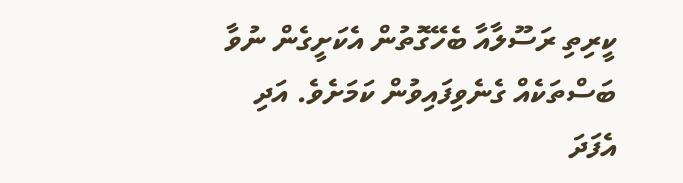ކީރިތި ރަސޫލާއާ ބެހޭގޮތުން އެކަށީގެން ނުވާ ބަސްތަކެއް ގެނެވިފައިވުން ކަމަށެވެ. އަދި އެފަދަ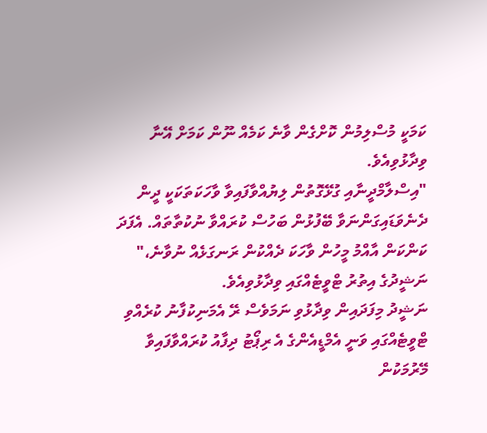ކަމަކީ މުސްލިމުން ކޮށްގެން ވާނެ ކަމެއް ނޫން ކަމަށް އޭނާ ވިދާޅުވިއެވެ.
"އިސްލާމްދީނާއި ގުޅޭގޮތުން ލިޔުއްވާފައިވާ ވާހަކަތަކަކީ ދީން ދެނެވަޑައިގަންނަވާ ބޭފުޅުން ބަހުސް ކުރައްވާ ނުކުތާތައް. އެފަދަ ކަންކަން އާއްމު މީހުން ވާހަކަ ދެއްކުން ރަނގަޅެއް ނުވާނެ،" ނަޝީދުގެ އިތުރު ޓްވީޓެއްގައި ވިދާޅުވިއެވެ.
ނަޝީދު މިފަދައިން ވިދާޅުވި ނަމަވެސް ރޭ އެމަނިކުފާނު ކުރެއްވި ޓްވީޓެއްގައި ވަނީ އެމްޑީއެންގެ އެ ރިޕޯޓު ދިފާއު ކުރައްވާފައިވާ މޭރުމަކުން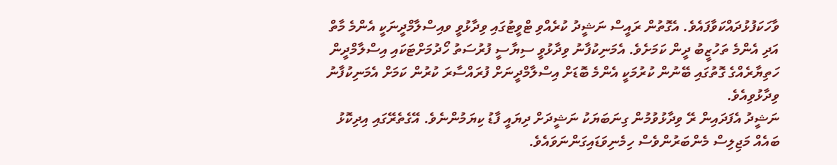ވާހަކަފުޅުދައްކަވާފައެވެ. އެގޮތުން ރައީސް ނަޝީދު ކުރެއްވި ޓްވީޓުގައި ވިދާޅުވީ ވއިސްލާމްދީނަކީ އެންމެ މާތް އަދި އެންމެ ތަހުޒީބު ދީން ކަމަށެވެ. އެމަނިކުފާނު ވިދާޅުވީ ސިޔާސީ ފުރުސަތު ހޯދުމަށްޓަކައި އިސްލާމްދީން ހަތިޔާރެއްގެ ގޮތުގައި ބޭނުން ކުރުމަކީ އެންމެ ބޮޑަށް އިސްލާމްދީނަށް ފުރައްސާރަ ކުރުން ކަމަށް އެމަނިކުފާނު ވިދާޅުވިއެވެ.
ނަޝީދު އެފަދައިން ރޭ ވިދާޅުވުމުން ގިނަބަޔަކު ނަޝީދަށް ދިޔައީ ފާޑު ކިޔަމުންނެވެ. އޭގެތެރޭގައި އިދިކޮޅު ބައެއް މަޖިލިސް މެންބަރުންވެސް ހިމެނިވަޑައިގަންނަވައެވެ.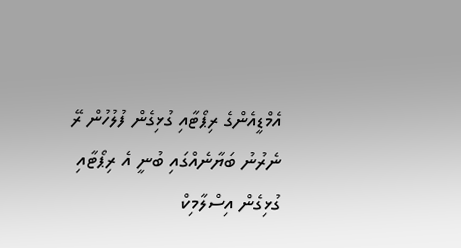އެމްޑީއެންގެ ރިޕޯޓާއި ގުޅިގެން ފުލުހުން ރޭ ނެރުނު ބަޔާނެއްގައި ބުނީ އެ ރިޕޯޓާއި ގުޅިގެން އިސްލާމިކް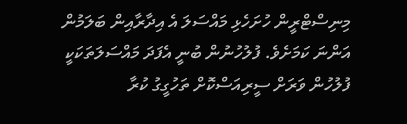މިނިސްޓްރީން ހުށަހެޅި މައްސަލަ އެ އިދާރާއިން ބަލަމުން އަންނަ ކަމަށެވެ. ފުލުހުނުން ބުނީ އެފަދަ މައްސަލަތަކަކީ ފުލުހުން ވަރަށް ސީރިއަސްކޮށް ތަހުގީގު ކުރާ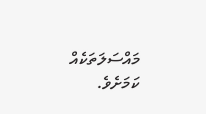މައްސަލަތަކެއް ކަމަށެވެ.